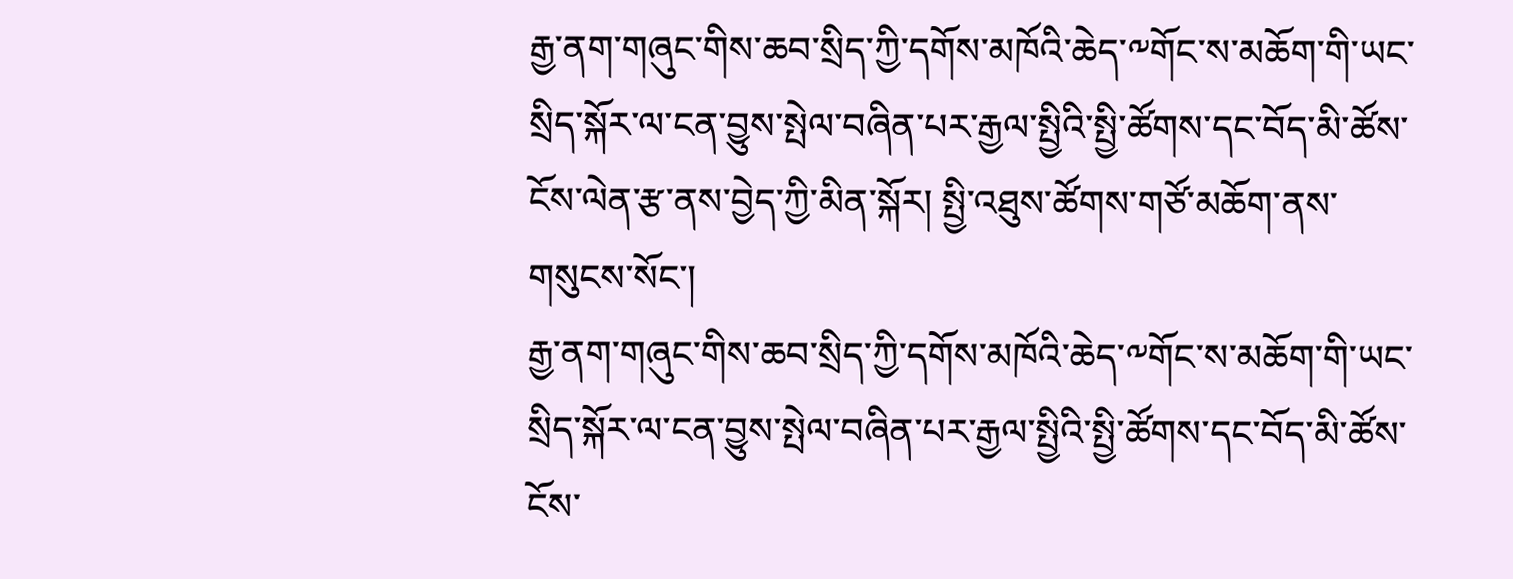རྒྱ་ནག་གཞུང་གིས་ཆབ་སྲིད་ཀྱི་དགོས་མཁོའི་ཆེད་༸གོང་ས་མཆོག་གི་ཡང་སྲིད་སྐོར་ལ་ངན་བྱུས་སྤེལ་བཞིན་པར་རྒྱལ་སྤྱིའི་སྤྱི་ཚོགས་དང་བོད་མི་ཚོས་ངོས་ལེན་རྩ་ནས་བྱེད་ཀྱི་མིན་སྐོར། སྤྱི་འཐུས་ཚོགས་གཙོ་མཆོག་ནས་གསུངས་སོང་།
རྒྱ་ནག་གཞུང་གིས་ཆབ་སྲིད་ཀྱི་དགོས་མཁོའི་ཆེད་༸གོང་ས་མཆོག་གི་ཡང་སྲིད་སྐོར་ལ་ངན་བྱུས་སྤེལ་བཞིན་པར་རྒྱལ་སྤྱིའི་སྤྱི་ཚོགས་དང་བོད་མི་ཚོས་ངོས་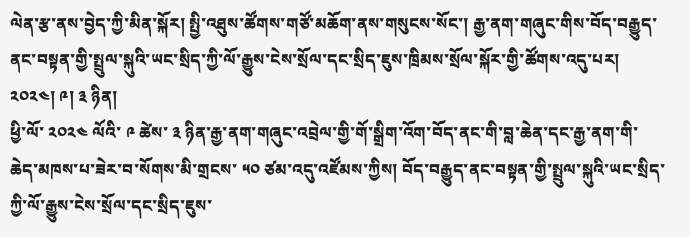ལེན་རྩ་ནས་བྱེད་ཀྱི་མིན་སྐོར། སྤྱི་འཐུས་ཚོགས་གཙོ་མཆོག་ནས་གསུངས་སོང་། རྒྱ་ནག་གཞུང་གིས་བོད་བརྒྱུད་ནང་བསྟན་གྱི་སྤྲུལ་སྐུའི་ཡང་སྲིད་ཀྱི་ལོ་རྒྱུས་ངེས་སྲོལ་དང་སྲིད་ཇུས་ཁྲིམས་སྲོལ་སྐོར་གྱི་ཚོགས་འདུ་པར། ༢༠༢༤། ༩། ༣ ཉིན།
ཕྱི་ལོ་ ༢༠༢༤ ལོའི་ ༩ ཚེས་ ༣ ཉིན་རྒྱ་ནག་གཞུང་འབྲེལ་གྱི་གོ་སྒྲིག་འོག་བོད་ནང་གི་བླ་ཆེན་དང་རྒྱ་ནག་གི་ཆེད་མཁས་པ་ཟེར་བ་སོགས་མི་གྲངས་ ༥༠ ཙམ་འདུ་འཛོམས་ཀྱིས། བོད་བརྒྱུད་ནང་བསྟན་གྱི་སྤྲུལ་སྐུའི་ཡང་སྲིད་ཀྱི་ལོ་རྒྱུས་ངེས་སྲོལ་དང་སྲིད་ཇུས་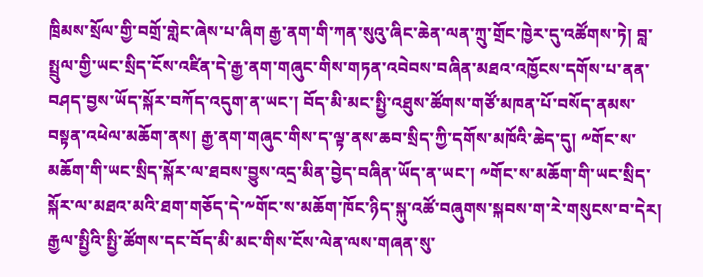ཁྲིམས་སྲོལ་གྱི་བགྲོ་གླེང་ཞེས་པ་ཞིག རྒྱ་ནག་གི་ཀན་སུའུ་ཞིང་ཆེན་ལན་ཀྲུ་གྲོང་ཁྱེར་དུ་འཚོགས་ཏེ། བླ་སྤྲུལ་གྱི་ཡང་སྲིད་ངོས་འཛིན་དེ་རྒྱ་ནག་གཞུང་གིས་གཏན་འབེབས་བཞིན་མཐའ་འཁྱོངས་དགོས་པ་ནན་བཤད་བྱས་ཡོད་སྐོར་བཀོད་འདུག་ན་ཡང་། བོད་མི་མང་སྤྱི་འཐུས་ཚོགས་གཙོ་མཁན་པོ་བསོད་ནམས་བསྟན་འཕེལ་མཆོག་ནས། རྒྱ་ནག་གཞུང་གིས་ད་ལྟ་ནས་ཆབ་སྲིད་ཀྱི་དགོས་མཁོའི་ཆེད་དུ། ༸གོང་ས་མཆོག་གི་ཡང་སྲིད་སྐོར་ལ་ཐབས་བྱུས་འདྲ་མིན་བྱེད་བཞིན་ཡོད་ན་ཡང་། ༸གོང་ས་མཆོག་གི་ཡང་སྲིད་སྐོར་ལ་མཐའ་མའི་ཐག་གཅོད་དེ་༸གོང་ས་མཆོག་ཁོང་ཉིད་སྐུ་འཚོ་བཞུགས་སྐབས་ག་རེ་གསུངས་བ་དེར། རྒྱལ་སྤྱིའི་སྤྱི་ཚོགས་དང་བོད་མི་མང་གིས་ངོས་ལེན་ལས་གཞན་སུ་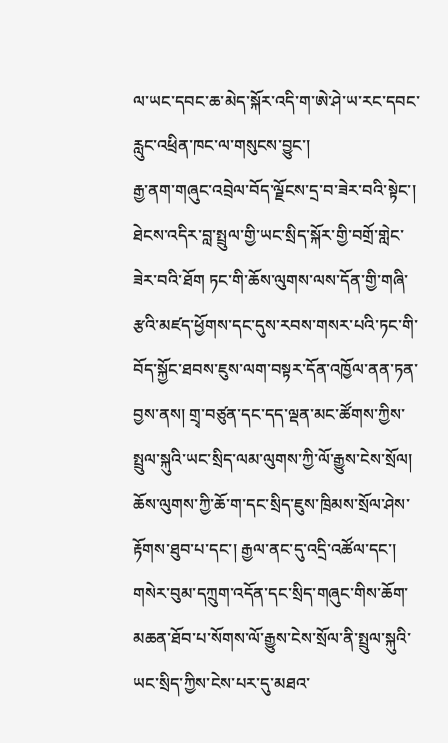ལ་ཡང་དབང་ཆ་མེད་སྐོར་འདི་ག་ཨེ་ཤེ་ཡ་རང་དབང་རླུང་འཕྲིན་ཁང་ལ་གསུངས་བྱུང་།
རྒྱ་ནག་གཞུང་འབྲེལ་བོད་ལྗོངས་དྲ་བ་ཟེར་བའི་སྟེང་། ཐེངས་འདིར་བླ་སྤྲུལ་གྱི་ཡང་སྲིད་སྐོར་གྱི་བགྲོ་གླེང་ཟེར་བའི་ཐོག ཏང་གི་ཆོས་ལུགས་ལས་དོན་གྱི་གཞི་རྩའི་མཛད་ཕྱོགས་དང་དུས་རབས་གསར་པའི་ཏང་གི་བོད་སྐྱོང་ཐབས་ཇུས་ལག་བསྟར་དོན་འཁྱོལ་ནན་ཏན་བྱས་ནས། གྲྭ་བཙུན་དང་དད་ལྡན་མང་ཚོགས་ཀྱིས་སྤྲུལ་སྐུའི་ཡང་སྲིད་ལམ་ལུགས་ཀྱི་ལོ་རྒྱུས་ངེས་སྲོལ། ཆོས་ལུགས་ཀྱི་ཆོ་ག་དང་སྲིད་ཇུས་ཁྲིམས་སྲོལ་ཤེས་རྟོགས་ཐུབ་པ་དང་། རྒྱལ་ནང་དུ་འདྲི་འཚོལ་དང་། གསེར་བུམ་དཀྲུག་འདོན་དང་སྲིད་གཞུང་གིས་ཆོག་མཆན་ཐོབ་པ་སོགས་ལོ་རྒྱུས་ངེས་སྲོལ་ནི་སྤྲུལ་སྐུའི་ཡང་སྲིད་ཀྱིས་ངེས་པར་དུ་མཐའ་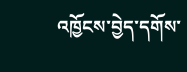འཁྱོངས་བྱེད་དགོས་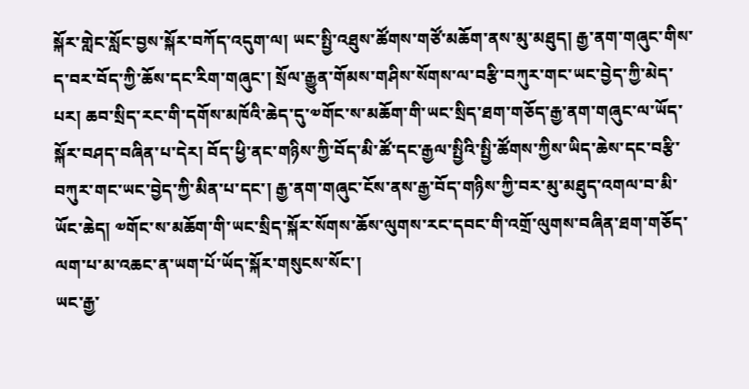སྐོར་གླེང་སློང་བྱས་སྐོར་བཀོད་འདུག་ལ། ཡང་སྤྱི་འཐུས་ཚོགས་གཙོ་མཆོག་ནས་མུ་མཐུད། རྒྱ་ནག་གཞུང་གིས་ད་བར་བོད་ཀྱི་ཆོས་དང་རིག་གཞུང་། སྲོལ་རྒྱུན་གོམས་གཤིས་སོགས་ལ་བརྩི་བཀུར་གང་ཡང་བྱེད་ཀྱི་མེད་པར། ཆབ་སྲིད་རང་གི་དགོས་མཁོའི་ཆེད་དུ་༧གོང་ས་མཆོག་གི་ཡང་སྲིད་ཐག་གཅོད་རྒྱ་ནག་གཞུང་ལ་ཡོད་སྐོར་བཤད་བཞིན་པ་དེར། བོད་ཕྱི་ནང་གཉིས་ཀྱི་བོད་མི་ཚོ་དང་རྒྱལ་སྤྱིའི་སྤྱི་ཚོགས་ཀྱིས་ཡིད་ཆེས་དང་བརྩི་བཀུར་གང་ཡང་བྱེད་ཀྱི་མིན་པ་དང་། རྒྱ་ནག་གཞུང་ངོས་ནས་རྒྱ་བོད་གཉིས་ཀྱི་བར་མུ་མཐུད་འགལ་བ་མི་ཡོང་ཆེད། ༧གོང་ས་མཆོག་གི་ཡང་སྲིད་སྐོར་སོགས་ཆོས་ལུགས་རང་དབང་གི་འགྲོ་ལུགས་བཞིན་ཐག་གཅོད་ལག་པ་མ་འཆང་ན་ཡག་པོ་ཡོད་སྐོར་གསུངས་སོང་།
ཡང་རྒྱ་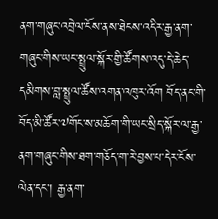ནག་གཞུང་འབྲེལ་ངོས་ནས་ཐེངས་འདིར་རྒྱ་ནག་གཞུང་གིས་ཡང་སྤྲུལ་སྐོར་གྱི་ཚོགས་འདུ་དེ་ཆེད་དམིགས་བླ་སྤྲུལ་ཚོས་འགན་འཁུར་འོག བོད་ནང་གི་བོད་མི་ཚོར་༧གོང་ས་མཆོག་གི་ཡང་སྲིད་སྐོར་ལ་རྒྱ་ནག་གཞུང་གིས་ཐག་གཅོད་ག་རེ་བྱས་པ་དེར་ངོས་ལེན་དང་། རྒྱ་ནག་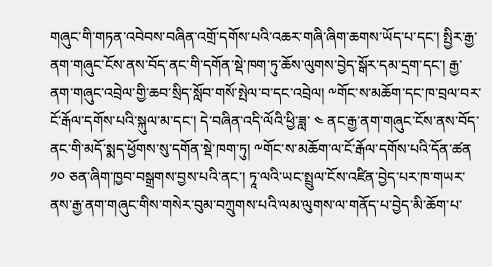གཞུང་གི་གཏན་འབེབས་བཞིན་འགྲོ་དགོས་པའི་འཆར་གཞི་ཞིག་ཆགས་ཡོད་པ་དང་། སྤྱིར་རྒྱ་ནག་གཞུང་ངོས་ནས་བོད་ནང་གི་དགོན་སྡེ་ཁག་ཏུ་ཆོས་ལུགས་བྱེད་སྒོར་དམ་དྲག་དང་། རྒྱ་ནག་གཞུང་འབྲེལ་གྱི་ཆབ་སྲིད་སློབ་གསོ་སྤེལ་བ་དང་འབྲེལ། ༸གོང་ས་མཆོག་དང་ཁ་བྲལ་བར་ངོ་རྒོལ་དགོས་པའི་སྐུལ་མ་དང་། དེ་བཞིན་འདི་ལོའི་ཕྱི་ཟླ་ ༤ ནང་རྒྱ་ནག་གཞུང་ངོས་ནས་བོད་ནང་གི་མདོ་སྨད་ཕྱོགས་སུ་དགོན་སྡེ་ཁག་ཏུ། ༸གོང་ས་མཆོག་ལ་ངོ་རྒོལ་དགོས་པའི་དོན་ཚན ༡༠ ཅན་ཞིག་ཁྱབ་བསྒྲགས་བྱས་པའི་ནང་། ཏཱ་ལའི་ཡང་སྤྲུལ་ངོས་འཛིན་བྱེད་པར་ཁ་གཡར་ནས་རྒྱ་ནག་གཞུང་གིས་གསེར་བུམ་བཀྲུགས་པའི་ལམ་ལུགས་ལ་གནོད་པ་བྱེད་མི་ཆོག་པ་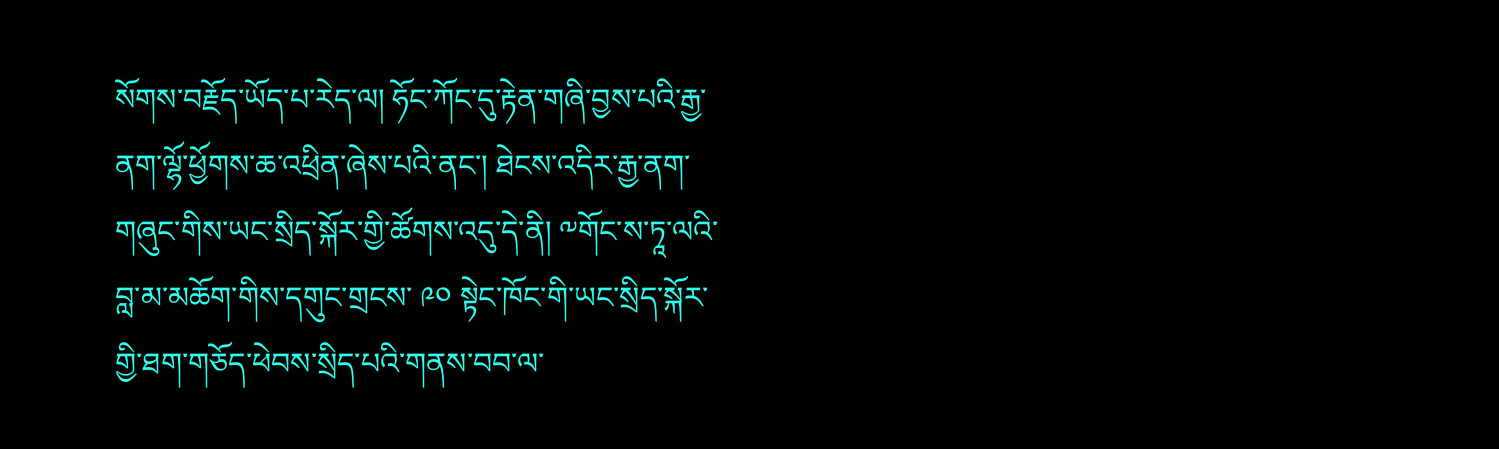སོགས་བརྗོད་ཡོད་པ་རེད་ལ། ཧོང་ཀོང་དུ་རྟེན་གཞི་བྱས་པའི་རྒྱ་ནག་ལྷོ་ཕྱོགས་ཆ་འཕྲིན་ཞེས་པའི་ནང་། ཐེངས་འདིར་རྒྱ་ནག་གཞུང་གིས་ཡང་སྲིད་སྐོར་གྱི་ཚོགས་འདུ་དེ་ནི། ༸གོང་ས་ཏཱ་ལའི་བླ་མ་མཆོག་གིས་དགུང་གྲངས་ ༩༠ སྟེང་ཁོང་གི་ཡང་སྲིད་སྐོར་གྱི་ཐག་གཅོད་ཕེབས་སྲིད་པའི་གནས་བབ་ལ་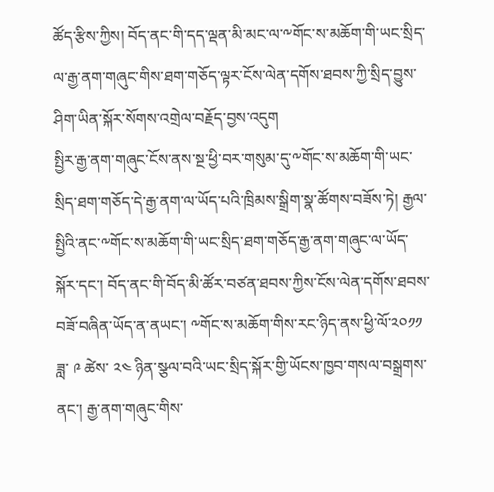ཚོད་རྩིས་ཀྱིས། བོད་ནང་གི་དད་ལྡན་མི་མང་ལ་༸གོང་ས་མཆོག་གི་ཡང་སྲིད་ལ་རྒྱ་ནག་གཞུང་གིས་ཐག་གཅོད་ལྟར་ངོས་ལེན་དགོས་ཐབས་ཀྱི་སྲིད་བྱུས་ཤིག་ཡིན་སྐོར་སོགས་འགྲེལ་བརྗོད་བྱས་འདུག
སྤྱིར་རྒྱ་ནག་གཞུང་ངོས་ནས་སྔ་ཕྱི་བར་གསུམ་དུ་༸གོང་ས་མཆོག་གི་ཡང་སྲིད་ཐག་གཅོད་དེ་རྒྱ་ནག་ལ་ཡོད་པའི་ཁྲིམས་སྒྲིག་སྣ་ཚོགས་བཟོས་ཏེ། རྒྱལ་སྤྱིའི་ནང་༸གོང་ས་མཆོག་གི་ཡང་སྲིད་ཐག་གཅོད་རྒྱ་ནག་གཞུང་ལ་ཡོད་སྐོར་དང་། བོད་ནང་གི་བོད་མི་ཚོར་བཙན་ཐབས་ཀྱིས་ངོས་ལེན་དགོས་ཐབས་བཟོ་བཞིན་ཡོད་ན་ནཡང་། ༸གོང་ས་མཆོག་གིས་རང་ཉིད་ནས་ཕྱི་ལོ་༢༠༡༡ ཟླ་ ༩ ཚེས་ ༢༤ ཉིན་སྩལ་བའི་ཡང་སྲིད་སྐོར་གྱི་ཡོངས་ཁྱབ་གསལ་བསྒྲགས་ནང་། རྒྱ་ནག་གཞུང་གིས་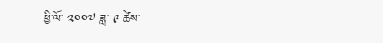ཕྱི་ལོ་ ༢༠༠༧ ཟླ་ ༩ ཚེས་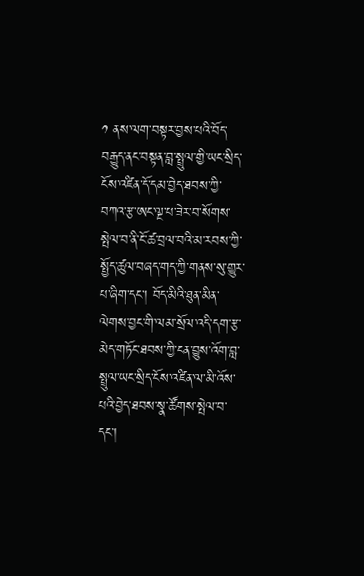༡ ནས་ལག་བསྟར་བྱས་པའི་བོད་བརྒྱུད་ནང་བསྟན་བླ་སྤྲུལ་གྱི་ཡང་སྲིད་ངོས་འཛིན་དོ་དམ་བྱེད་ཐབས་ཀྱི་བཀའ་རྩ་ཨང་ལྔ་པ་ཟེར་བ་སོགས་སྤེལ་བ་ནི་ངོ་ཚ་བྲལ་བའི་མ་རབས་ཀྱི་སྤྱོད་ཚུལ་བཞད་གད་ཀྱི་གནས་སུ་གྱུར་པ་ཞིག་དང་། བོད་མིའི་ཐུན་མིན་ལེགས་བྱང་གི་ལམ་སྲོལ་འདི་དག་རྩ་མེད་གཏོང་ཐབས་ཀྱི་ངན་བྱུས་འོག་བླ་སྤྲུལ་ཡང་སྲིད་ངོས་འཛིན་ལ་མི་འོས་པའི་བྱེད་ཐབས་སྣ་ཚོགས་སྤེལ་བ་དང་།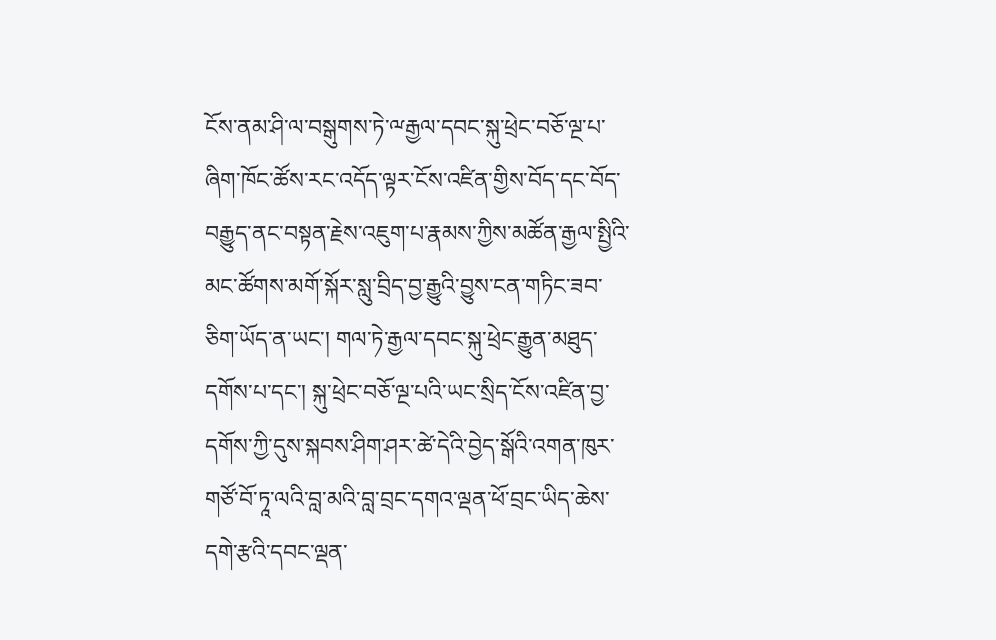ངོས་ནམ་ཤི་ལ་བསྒུགས་ཏེ་ྋརྒྱལ་དབང་སྐུ་ཕྲེང་བཅོ་ལྔ་པ་ཞིག་ཁོང་ཚོས་རང་འདོད་ལྟར་ངོས་འཛིན་གྱིས་བོད་དང་བོད་བརྒྱུད་ནང་བསྟན་རྗེས་འཇུག་པ་རྣམས་ཀྱིས་མཚོན་རྒྱལ་སྤྱིའི་མང་ཚོགས་མགོ་སྐོར་སླུ་བྲིད་བྱ་རྒྱུའི་བྱུས་ངན་གཏིང་ཟབ་ཅིག་ཡོད་ན་ཡང་། གལ་ཏེ་རྒྱལ་དབང་སྐུ་ཕྲེང་རྒྱུན་མཐུད་དགོས་པ་དང་། སྐུ་ཕྲེང་བཅོ་ལྔ་པའི་ཡང་སྲིད་ངོས་འཛིན་བྱ་དགོས་ཀྱི་དུས་སྐབས་ཤིག་ཤར་ཚེ་དེའི་བྱེད་སྒོའི་འགན་ཁུར་གཙོ་བོ་ཏཱ་ལའི་བླ་མའི་བླ་བྲང་དགའ་ལྡན་ཕོ་བྲང་ཡིད་ཆེས་དགེ་རྩའི་དབང་ལྡན་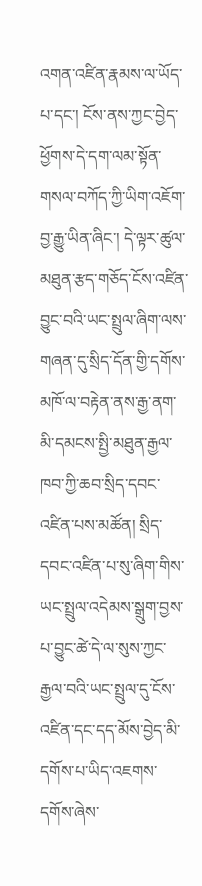འགན་འཛིན་རྣམས་ལ་ཡོད་པ་དང་། ངོས་ནས་ཀྱང་བྱེད་ཕྱོགས་དེ་དག་ལམ་སྟོན་གསལ་བཀོད་ཀྱི་ཡིག་འཇོག་བྱ་རྒྱུ་ཡིན་ཞིང་། དེ་ལྟར་ཚུལ་མཐུན་རྩད་གཅོད་ངོས་འཛིན་བྱུང་བའི་ཡང་སྤྲུལ་ཞིག་ལས་གཞན་དུ་སྲིད་དོན་གྱི་དགོས་མཁོ་ལ་བརྟེན་ནས་རྒྱ་ནག་མི་དམངས་སྤྱི་མཐུན་རྒྱལ་ཁབ་ཀྱི་ཆབ་སྲིད་དབང་འཛིན་པས་མཚོན། སྲིད་དབང་འཛིན་པ་སུ་ཞིག་གིས་ཡང་སྤྲུལ་འདེམས་སྒྲུག་བྱས་པ་བྱུང་ཚེ་དེ་ལ་སུས་ཀྱང་རྒྱལ་བའི་ཡང་སྤྲུལ་དུ་ངོས་འཛིན་དང་དད་མོས་བྱེད་མི་དགོས་པ་ཡིད་འཇགས་དགོས་ཞེས་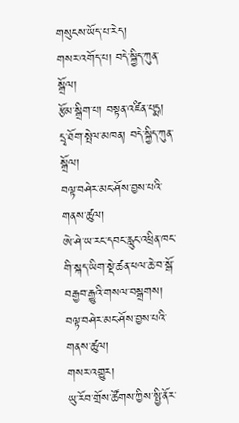གསུངས་ཡོད་པ་རེད།
གསར་འགོད་པ། བདེ་སྐྱིད་ཀུན་སྒྲོལ།
རྩོམ་སྒྲིག་པ། བསྟན་འཛིན་པདྨ།
དྲྭ་ཐོག་སྤེལ་མཁན། བདེ་སྐྱིད་ཀུན་སྒྲོལ།
བལྟ་བཤེར་མང་ཤོས་བྱས་པའི་གནས་ཚུལ།
ཨེ་ཤེ་ཡ་རང་དབང་རླུང་འཕྲིན་ཁང་གི་སྐད་ཡིག་སྡེ་ཚན་ཕལ་ཆེ་བ་སྒོ་བརྒྱབ་རྒྱུའི་གསལ་བསྒྲགས།
བལྟ་བཤེར་མང་ཤོས་བྱས་པའི་གནས་ཚུལ།
གསར་འགྱུར།
ཡུ་རོབ་གྲོས་ཚོགས་ཀྱིས་སྤྱི་ནོར་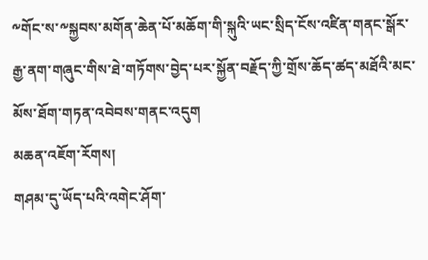༸གོང་ས་༸སྐྱབས་མགོན་ཆེན་པོ་མཆོག་གི་སྐུའི་ཡང་སྲིད་ངོས་འཛིན་གནང་སྒོར་རྒྱ་ནག་གཞུང་གིས་ཐེ་གཏོགས་བྱེད་པར་སྐྱོན་བརྗོད་ཀྱི་གྲོས་ཆོད་ཚད་མཐོའི་མང་མོས་ཐོག་གཏན་འབེབས་གནང་འདུག
མཆན་འཇོག་རོགས།
གཤམ་དུ་ཡོད་པའི་འགེང་ཤོག་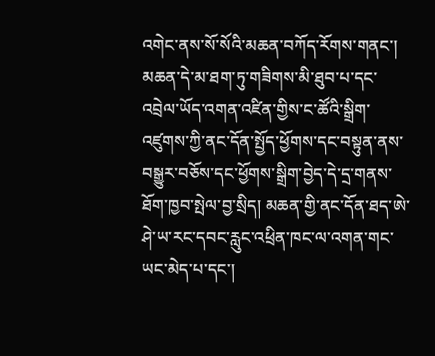འགེང་ནས་སོ་སོའི་མཆན་བཀོད་རོགས་གནང་། མཆན་དེ་མ་ཐག་ཏུ་གཟིགས་མི་ཐུབ་པ་དང་འབྲེལ་ཡོད་འགན་འཛིན་གྱིས་ང་ཚོའི་སྒྲིག་འཛུགས་ཀྱི་ནང་དོན་སྤྱོད་ཕྱོགས་དང་བསྟུན་ནས་བསྒྱུར་བཅོས་དང་ཕྱོགས་སྒྲིག་བྱེད་དེ་དྲ་གནས་ཐོག་ཁྱབ་སྤེལ་བྱ་སྲིད། མཆན་གྱི་ནང་དོན་ཐད་ཨེ་ཤེ་ཡ་རང་དབང་རླུང་འཕྲིན་ཁང་ལ་འགན་གང་ཡང་མེད་པ་དང་།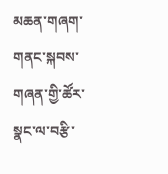མཆན་གཞག་གནང་སྐབས་གཞན་གྱི་ཚོར་སྣང་ལ་བརྩི་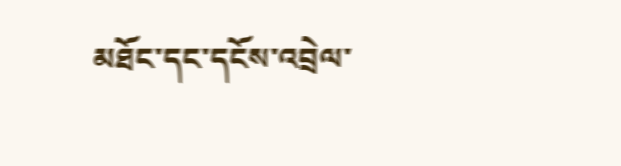མཐོང་དང་དངོས་འབྲེལ་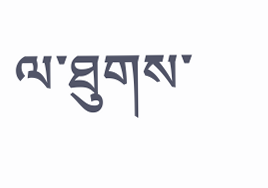ལ་ཐུགས་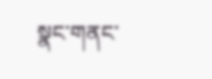སྣང་གནང་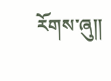རོགས་ཞུ༎